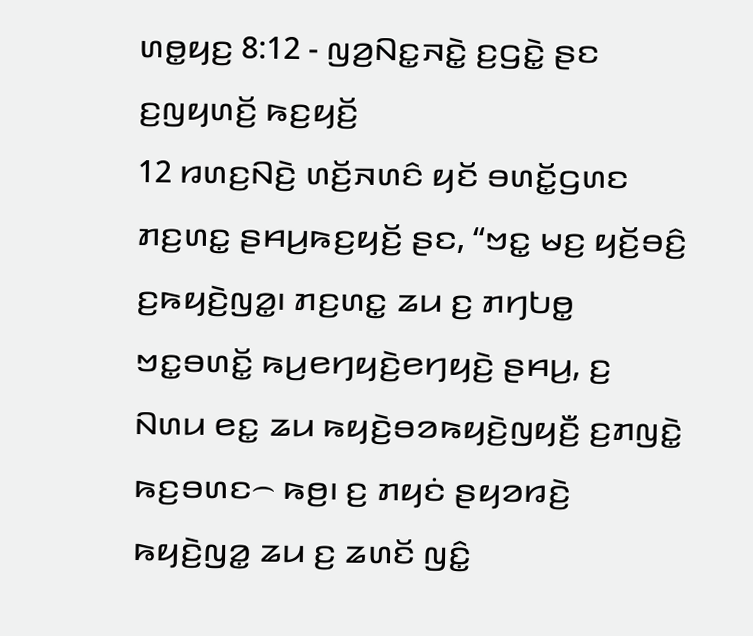ꤛꤥ꤭ꤟꤢ꤬ 8:12 - ꤜꤤ꤬ꤡꤢ꤭ꤏꤢꤧ꤭ ꤢ꤬ꤞꤢꤧ꤭ ꤔꤢ ꤢ꤬ꤜꤟꤛꤢꤩ꤬ ꤒꤢ꤬ꤟꤢꤩ꤬
12 ꤙꤛꤢ꤬ꤡꤢꤧ꤬ ꤛꤢꤩ꤬ꤏꤛꤢꤨ ꤟꤢꤩ ꤋꤛꤢꤩ꤭ꤞꤛꤢ ꤊꤢ꤬ꤛꤢ꤭ ꤔꤌꤣ꤬ꤒꤢ꤬ꤟꤢꤩ꤬ ꤔꤢ, “ꤠꤢ꤭ ꤗꤢ꤬ ꤟꤢꤩ꤬ꤋꤢꤨ꤬ ꤢ꤬ꤒꤟꤢꤧ꤬ꤜꤤ꤭꤯ ꤊꤢ꤬ꤛꤢ꤭ ꤘꤣ ꤢ꤬ ꤊꤚꤝꤥ꤭ ꤠꤢ꤭ꤋꤛꤢꤩ꤭ ꤒꤣ꤬ꤕꤚꤟꤢꤧ꤬ꤕꤚꤟꤢꤧ꤬ ꤔꤌꤣ꤬, ꤢ꤬ ꤡꤛꤣ ꤕꤢ꤭ ꤘꤣ ꤒꤟꤢꤧ꤬ꤋꤤꤒꤟꤢꤧ꤬ꤜꤟꤢꤪ꤬ ꤢ꤬ꤊꤜꤢꤧ꤭ ꤒꤢ꤬ꤋꤛꤢ꤮ ꤒꤥ꤬꤯ ꤢ꤬ ꤊꤟꤢꤦ ꤔꤟꤤꤙꤢꤧ꤬ ꤒꤟꤢꤧ꤬ꤜꤤ꤭ ꤘꤣ ꤢ꤬ ꤘꤛꤢꤩ ꤜꤢꤨ꤭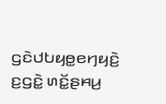ꤞꤢꤧꤓꤝꤟꤥ꤭ꤕꤚꤟꤢꤧ꤬ ꤢ꤬ꤞꤢꤧ꤭ ꤛꤢꤩ꤭ꤔꤌꤣ꤬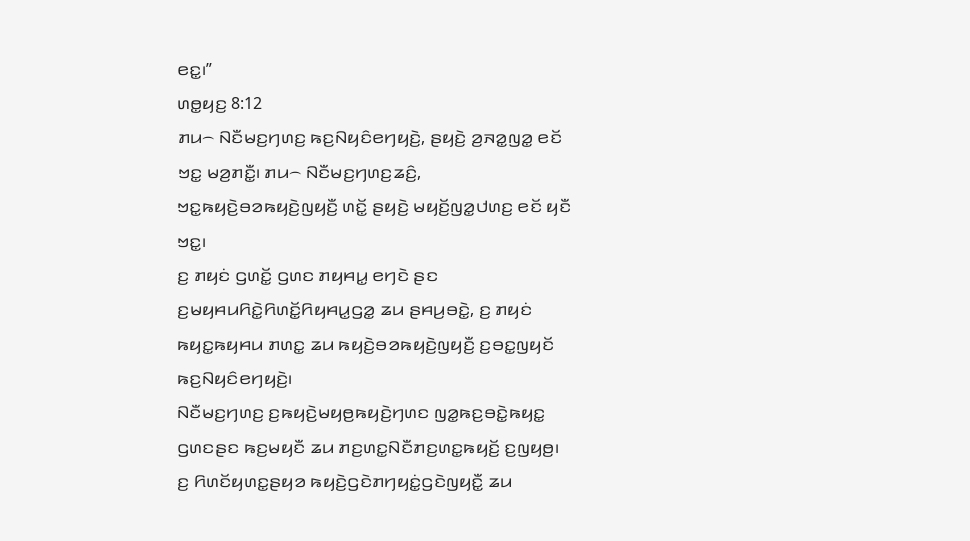ꤕꤢ꤭꤯”
ꤛꤥ꤭ꤟꤢ꤬ 8:12
ꤊꤣ꤮ ꤡꤢꤪꤗꤢ꤬ꤚꤛꤢ꤬ ꤒꤢ꤬ꤡꤟꤢꤨꤕꤚꤟꤢꤧ꤬, ꤔꤟꤢꤧ꤬ ꤤ꤬ꤏꤤ꤭ꤜꤤ꤭ ꤕꤢꤩ ꤠꤢ꤭ ꤗꤤ꤬ꤊꤢꤪ꤭꤯ ꤊꤣ꤮ ꤡꤢꤪꤗꤢ꤬ꤚꤛꤢ꤬ꤘꤢꤨ꤬, ꤠꤢ꤭ꤒꤟꤢꤧ꤬ꤋꤤꤒꤟꤢꤧ꤬ꤜꤟꤢꤪ꤬ ꤛꤢꤩ꤭ ꤔꤟꤢꤧ꤬ ꤗꤟꤢꤩ꤬ꤜꤤ꤭ꤓꤛꤢ꤬ ꤕꤢꤩ ꤟꤢꤪ ꤠꤢ꤭꤯
ꤢ꤬ ꤊꤟꤢꤦ ꤞꤛꤢꤩ꤭ ꤞꤛꤢ ꤊꤟꤌꤣ꤭ ꤕꤚꤢꤧ ꤔꤢ ꤢ꤬ꤗꤟꤌꤣꤖꤢꤧ꤭ꤖꤛꤢꤩ꤭ꤖꤟꤌꤣ꤭ꤞꤤ꤭ ꤘꤣ ꤔꤌꤣ꤬ꤋꤢꤧ꤭, ꤢ꤬ ꤊꤟꤢꤦ ꤒꤟꤢ꤭ꤒꤟꤌꤣ ꤊꤛꤢ꤭ ꤘꤣ ꤒꤟꤢꤧ꤬ꤋꤤꤒꤟꤢꤧ꤬ꤜꤟꤢꤪ꤬ ꤢ꤬ꤋꤢ꤭ꤜꤟꤢꤩ ꤒꤢ꤬ꤡꤟꤢꤨꤕꤚꤟꤢꤧ꤬꤯
ꤡꤢꤪꤗꤢ꤬ꤚꤛꤢ꤬ ꤢ꤬ꤒꤟꤢꤧ꤬ꤗꤟꤥ꤬ꤒꤟꤢꤧ꤬ꤚꤛꤢ ꤜꤤ꤭ꤒꤢ꤬ꤋꤢꤧ꤭ꤒꤟꤢ꤭ ꤞꤛꤢꤔꤢ ꤒꤢ꤬ꤗꤟꤢꤪ ꤘꤣ ꤊꤢ꤬ꤛꤢ꤭ꤡꤢꤪꤊꤢ꤬ꤛꤢ꤭ꤒꤟꤢꤩ꤬ ꤢ꤬ꤜꤟꤥ꤬꤯ ꤢ꤬ ꤖꤛꤢꤩꤟꤛꤢ꤭ꤔꤟꤤ ꤒꤟꤢꤧ꤬ꤞꤢꤧꤊꤚꤟꤢꤦ꤭ꤞꤢꤧꤜꤟꤢꤪ꤭ ꤘꤣ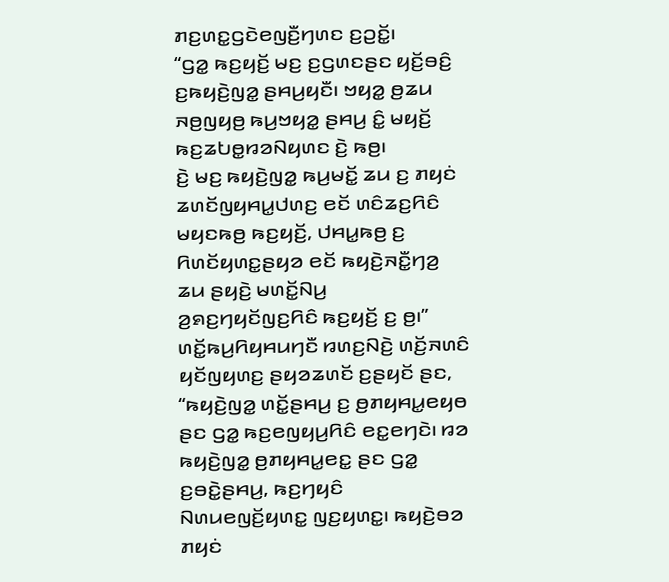ꤊꤢ꤬ꤛꤢ꤭ꤞꤢꤧꤕꤜꤢꤪ꤬ꤚꤛꤢ ꤢ꤬ꤑꤢꤩ꤭꤯
“ꤞꤤ꤭ ꤒꤢ꤬ꤟꤢꤩ꤬ ꤗꤢ꤬ ꤢ꤬ꤞꤛꤢꤔꤢ ꤟꤢꤩ꤬ꤋꤢꤨ꤬ ꤢ꤬ꤒꤟꤢꤧ꤬ꤜꤤ꤭ ꤔꤌꤣ꤬ꤟꤢꤪ꤯ ꤠꤟꤤ꤭ ꤥ꤬ꤘꤣ ꤏꤥ꤬ꤜꤟꤥ꤬ ꤒꤣ꤬ꤠꤟꤤ꤭ ꤔꤌꤣ꤬ ꤢꤨ꤭ ꤗꤟꤢꤩ꤬ ꤒꤢ꤬ꤘꤝꤥ꤭ꤙꤤꤡꤟꤛꤢ ꤢꤧ꤬ ꤒꤥ꤬꤯
ꤢꤧ꤬ ꤗꤢ꤬ ꤒꤟꤢꤧ꤬ꤜꤤ꤭ ꤒꤣ꤬ꤗꤢꤩ꤭ ꤘꤣ ꤢ꤬ ꤊꤟꤢꤦ ꤘꤛꤢꤩꤜꤟꤌꤣ꤭ꤓꤛꤢ꤬ ꤕꤢꤩ ꤛꤢꤨꤘꤢ꤬ꤖꤢꤨ ꤗꤟꤢꤒꤥ꤬ ꤒꤢ꤬ꤟꤢꤩ꤬, ꤓꤌꤣ꤭ꤒꤥ꤬ ꤢ꤬ ꤖꤛꤢꤩꤟꤛꤢ꤭ꤔꤟꤤ ꤕꤢꤩ ꤒꤟꤢꤧ꤬ꤏꤢꤪ꤭ꤚꤤ꤬ ꤘꤣ ꤔꤟꤢꤧ꤬ ꤗꤛꤢꤩ꤭ꤡꤣ꤬ ꤤ꤬ꤎꤢ꤬ꤚꤟꤢꤩꤜꤢ꤬ꤖꤢꤨ ꤒꤢ꤬ꤟꤢꤩ꤬ ꤢ꤬ ꤥ꤬꤯”
ꤛꤢꤩ꤭ꤒꤣ꤬ꤖꤟꤌꤣꤚꤢꤪ ꤙꤛꤢ꤬ꤡꤢꤧ꤬ ꤛꤢꤩ꤬ꤏꤛꤢꤨ ꤟꤢꤩꤜꤟꤛꤢ꤬ ꤔꤟꤤꤘꤛꤢꤩ ꤢ꤬ꤔꤟꤢꤩ ꤔꤢ, “ꤒꤟꤢꤧ꤬ꤜꤤ꤭ ꤛꤢꤩ꤭ꤔꤌꤣ꤬ ꤢ꤬ ꤥ꤬ꤊꤟꤌꤣ꤭ꤕꤟꤥ ꤔꤢ ꤞꤤ꤭ ꤒꤢ꤬ꤕꤜꤟꤣ꤬ꤖꤢꤨ ꤕꤢ꤭ꤕꤚꤢꤧ꤯ ꤙꤤ ꤒꤟꤢꤧ꤬ꤜꤤ꤭ ꤥ꤬ꤊꤟꤌꤣ꤭ꤕꤢ꤭ ꤔꤢ ꤞꤤ꤭ ꤢ꤬ꤋꤢꤧ꤭ꤔꤌꤣ꤬, ꤒꤢ꤬ꤚꤟꤢꤨ ꤡꤛꤣꤕꤜꤢꤩ꤬ꤟꤛꤢ꤭ ꤜꤢ꤬ꤟꤛꤢ꤭꤯ ꤒꤟꤢꤧ꤬ꤋꤤ ꤊꤟꤢꤦ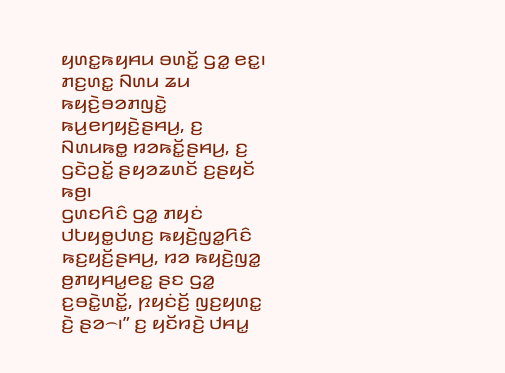ꤟꤛꤢ꤭ꤒꤟꤌꤣ ꤋꤛꤢꤩ꤭ ꤞꤤ꤭ ꤕꤢ꤭꤯ ꤊꤢ꤬ꤛꤢ꤭ ꤡꤛꤣ ꤘꤣ ꤒꤟꤢꤧ꤬ꤋꤤꤊꤜꤢꤧ꤭ ꤒꤣ꤬ꤕꤚꤟꤢꤧ꤬ꤔꤌꤣ꤬, ꤢ꤬ ꤡꤛꤣꤒꤥ꤭ ꤙꤤꤒꤢꤩ꤭ꤔꤌꤣ꤬, ꤢ꤬ ꤞꤢꤧꤑꤢꤩ꤭ ꤔꤟꤤꤘꤛꤢꤩ ꤢ꤬ꤔꤟꤢꤩ ꤒꤥ꤬꤯
ꤞꤛꤢꤖꤢꤨ ꤞꤤ꤭ ꤊꤟꤢꤦ ꤓꤝꤟꤥ꤭ꤓꤛꤢ꤬ ꤒꤟꤢꤧ꤬ꤜꤤ꤭ꤖꤢꤨ ꤒꤢ꤬ꤟꤢꤩ꤬ꤔꤌꤣ꤬, ꤙꤤ ꤒꤟꤢꤧ꤬ꤜꤤ꤭ ꤥ꤬ꤊꤟꤌꤣ꤭ꤕꤢ꤭ ꤔꤢ ꤞꤤ꤭ ꤢ꤬ꤋꤢꤧ꤭ꤛꤢꤩ꤭, ꤐꤟꤢꤦꤢꤩ꤬ ꤜꤢ꤬ꤟꤛꤢ꤭ ꤢꤧ꤬ ꤔꤤ꤮꤯” ꤢ꤬ ꤟꤢꤩꤙꤢꤧ꤬ ꤓꤌꤣ꤭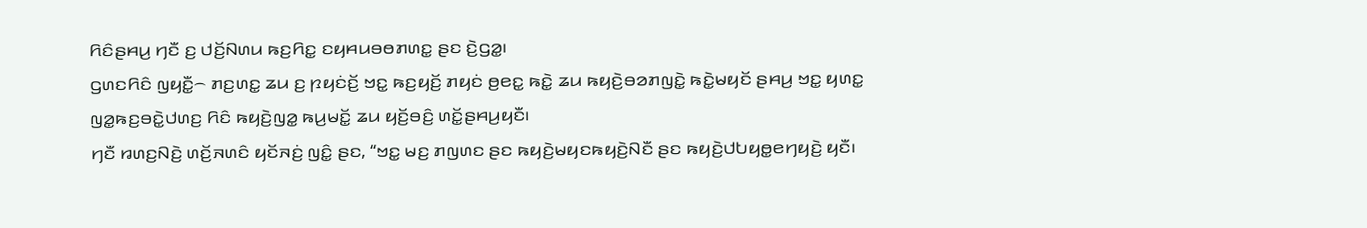ꤖꤢꤨꤔꤌꤣ꤬ ꤚꤢꤪ ꤢ꤬ ꤓꤢꤩ꤬ꤡꤛꤣ ꤒꤢ꤬ꤖꤢ꤭ ꤢꤟꤌꤣꤋꤥꤊꤛꤢ꤭ ꤔꤢ ꤢꤧ꤬ꤞꤤ꤭꤯
ꤞꤛꤢꤖꤢꤨ ꤜꤟꤢꤪ꤭꤮ ꤊꤢ꤬ꤛꤢ꤭ ꤘꤣ ꤢ꤬ ꤐꤟꤢꤦꤢꤩ꤬ ꤠꤢ꤭ ꤒꤢ꤬ꤟꤢꤩ꤬ ꤊꤟꤢꤦ ꤥ꤬ꤕꤢ꤭ ꤒꤢꤧ꤭ ꤘꤣ ꤒꤟꤢꤧ꤬ꤋꤤꤊꤜꤢꤧ꤭ ꤒꤢꤧ꤭ꤗꤟꤢꤩ ꤔꤌꤣ꤬ ꤠꤢ꤭ ꤟꤛꤢ꤭ ꤜꤤ꤭ꤒꤢ꤬ꤋꤢꤧ꤭ꤓꤛꤢ꤬ ꤖꤢꤨ ꤒꤟꤢꤧ꤬ꤜꤤ꤭ ꤒꤣ꤬ꤗꤢꤩ꤭ ꤘꤣ ꤟꤢꤩ꤬ꤋꤢꤨ꤬ ꤛꤢꤩ꤭ꤔꤌꤣ꤬ꤟꤢꤪ꤯
ꤚꤢꤪ ꤙꤛꤢ꤬ꤡꤢꤧ꤬ ꤛꤢꤩ꤬ꤏꤛꤢꤨ ꤟꤢꤩꤏꤢꤦ꤬ ꤜꤢꤨ꤭ ꤔꤢ, “ꤠꤢ꤭ ꤗꤢ꤬ ꤊꤜꤛꤢ ꤔꤢ ꤒꤟꤢꤧ꤬ꤗꤟꤢꤒꤟꤢꤧ꤬ꤡꤢꤪ ꤔꤢ ꤒꤟꤢꤧ꤬ꤓꤝꤟꤥ꤭ꤕꤚꤟꤢꤧ꤬ ꤟꤢꤪ꤯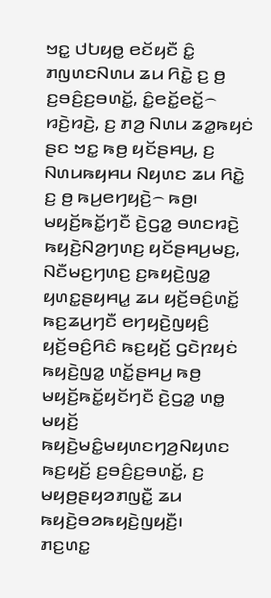ꤠꤢ꤭ ꤓꤝꤟꤥ꤭ ꤕꤢꤩꤟꤢꤪ ꤢꤨ꤭ ꤊꤜꤛꤢꤡꤛꤣ ꤘꤣ ꤖꤢꤧ꤭ ꤢ꤬ ꤥ꤬ ꤢ꤬ꤋꤢꤨ꤬ꤢ꤬ꤋꤛꤢꤩ꤭, ꤢꤨ꤭ꤕꤢꤩ꤭ꤕꤢꤩ꤭꤮ ꤙꤢꤧ꤬ꤙꤢꤧ꤬, ꤢ꤬ ꤊꤤ꤬ ꤡꤛꤣ ꤘꤤ꤭ꤒꤟꤢꤦ ꤔꤢ ꤠꤢ꤭ ꤒꤥ꤬ ꤟꤢꤩꤔꤌꤣ꤬, ꤢ꤬ ꤡꤛꤣꤒꤟꤌꤣ ꤡꤟꤛꤢ ꤘꤣ ꤖꤢꤧ꤭ ꤢ꤬ ꤥ꤬ ꤒꤣ꤬ꤕꤚꤟꤢꤧ꤬꤮ ꤒꤥ꤬꤯
ꤗꤟꤢꤩ꤬ꤒꤢꤩ꤭ꤚꤢꤪ ꤢꤧ꤬ꤞꤤ꤭ ꤋꤛꤢꤙꤢꤧ꤬ ꤒꤟꤢꤧ꤬ꤡꤤ꤬ꤚꤛꤢ꤬ ꤟꤢꤩꤔꤌꤣ꤬ꤗꤢ꤬, ꤡꤢꤪꤗꤢ꤬ꤚꤛꤢ꤬ ꤢ꤬ꤒꤟꤢꤧ꤬ꤜꤤ꤭ ꤟꤛꤢ꤭ꤔꤟꤌꤣ꤭ ꤘꤣ ꤟꤢꤩ꤬ꤋꤢꤨ꤬ꤛꤢꤩ꤭ ꤒꤢ꤬ꤘꤣ꤬ꤚꤢꤪ ꤕꤚꤟꤢꤧ꤬ꤜꤟꤢꤨ꤬ ꤟꤢꤩ꤬ꤋꤢꤨ꤬ꤖꤢꤨ ꤒꤢ꤬ꤟꤢꤩ꤬ ꤞꤢꤧꤐꤟꤢꤦ ꤒꤟꤢꤧ꤬ꤜꤤ꤭ ꤛꤢꤩ꤭ꤔꤌꤣ꤬ ꤒꤥ꤬ ꤗꤟꤢꤩ꤬ꤒꤢꤩ꤭ꤟꤢꤩꤚꤢꤪ ꤢꤧ꤬ꤞꤤ꤭ ꤛꤥ꤭ ꤗꤟꤢꤩ꤬ ꤒꤟꤢꤧ꤬ꤗꤢꤨ꤭ꤗꤟꤛꤢꤚꤤ꤬ꤡꤟꤛꤢ ꤒꤢ꤬ꤟꤢꤩ꤬ ꤢ꤬ꤋꤢꤨ꤬ꤢ꤬ꤋꤛꤢꤩ꤭, ꤢ꤬ ꤗꤟꤥ꤬ꤔꤟꤤꤊꤜꤢꤪ꤭ ꤘꤣ ꤒꤟꤢꤧ꤬ꤋꤤꤒꤟꤢꤧ꤬ꤜꤟꤢꤪ꤬꤯
ꤊꤢ꤬ꤛꤢ꤭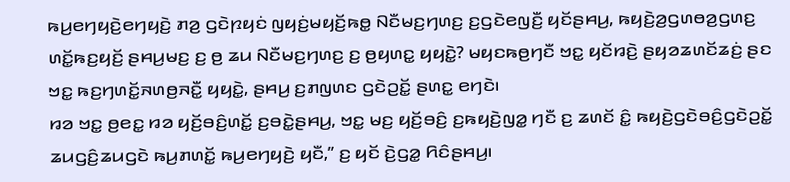ꤒꤣ꤬ꤕꤚꤟꤢꤧ꤬ꤕꤚꤟꤢꤧ꤬ ꤊꤤ꤬ ꤞꤢꤧꤐꤟꤢꤦ ꤜꤟꤢꤦ꤬ꤗꤟꤢꤩ꤬ꤒꤥ꤭ ꤡꤢꤪꤗꤢ꤬ꤚꤛꤢ꤬ ꤢ꤬ꤞꤢꤧꤕꤜꤢꤪ꤬ ꤟꤢꤩꤔꤌꤣ꤬, ꤒꤟꤢꤧ꤬ꤤ꤬ꤞꤛꤥꤤ꤬ꤞꤛꤢ꤬ ꤛꤢꤩ꤭ꤒꤢ꤬ꤟꤢꤩ꤬ ꤔꤌꤣ꤬ꤗꤢ꤬ ꤢ꤬ ꤥ꤬ ꤘꤣ ꤡꤢꤪꤗꤢ꤬ꤚꤛꤢ꤬ ꤢ꤬ ꤥ꤬ꤟꤛꤢ꤭ ꤟꤟꤢꤧ꤭? ꤗꤟꤢꤒꤥ꤬ꤚꤢꤪ ꤠꤢ꤭ ꤟꤢꤩꤙꤢꤧ꤬ ꤔꤟꤤꤘꤛꤢꤩꤘꤢꤦ꤬ ꤔꤢ ꤠꤢ꤭ ꤒꤢ꤬ꤚꤛꤢꤩ꤭ꤏꤛꤥ꤬ꤏꤢꤪ꤭ ꤟꤟꤢꤧ꤭, ꤔꤌꤣ꤬ ꤢ꤬ꤊꤜꤛꤢ ꤞꤢꤧꤑꤢꤩ꤭ ꤔꤛꤢ꤭ ꤕꤚꤢꤧ꤯
ꤙꤤ ꤠꤢ꤭ ꤥ꤬ꤕꤢ꤭ ꤙꤤ ꤟꤢꤩ꤬ꤋꤢꤨ꤬ꤛꤢꤩ꤭ ꤢ꤬ꤋꤢꤧ꤭ꤔꤌꤣ꤬, ꤠꤢ꤭ ꤗꤢ꤬ ꤟꤢꤩ꤬ꤋꤢꤨ꤬ ꤢ꤬ꤒꤟꤢꤧ꤬ꤜꤤ꤭ ꤚꤢꤪ ꤢ꤬ ꤘꤛꤢꤩ ꤢꤨ꤭ ꤒꤟꤢꤧ꤬ꤞꤢꤧꤋꤢꤨ꤬ꤞꤢꤧꤑꤢꤩ꤭ ꤘꤣꤞꤢꤨ꤬ꤘꤣꤞꤢꤧ ꤒꤣ꤬ꤊꤛꤢꤩ꤭ ꤒꤣ꤬ꤕꤚꤟꤢꤧ꤬ ꤟꤢꤪ,” ꤢ꤬ ꤟꤢꤩ ꤢꤧ꤬ꤞꤤ꤭ ꤖꤢꤨꤔꤌꤣ꤬꤯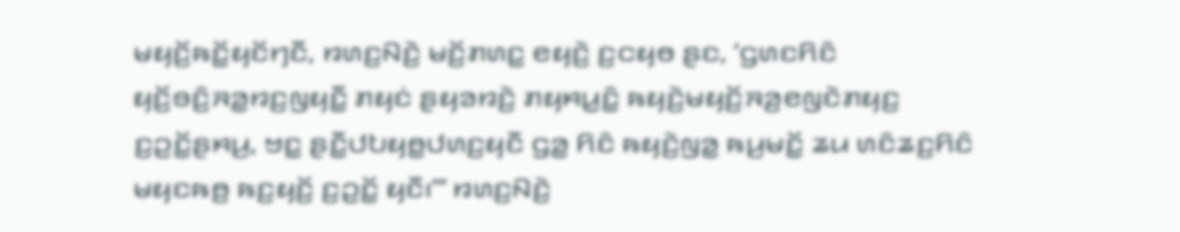ꤗꤟꤢꤩ꤬ꤒꤢꤩ꤭ꤟꤢꤩꤚꤢꤪ, ꤙꤛꤢ꤬ꤡꤢꤧ꤬ ꤗꤢꤩ꤬ꤊꤛꤢ꤭ ꤕꤟꤢꤧ꤬ ꤢ꤬ꤍꤟꤥ ꤔꤢ, ‘ꤞꤛꤢꤖꤢꤨ ꤟꤢꤩ꤬ꤋꤢꤨ꤬ꤏꤤ꤭ꤙꤢ꤬ꤜꤟꤢꤪ꤭ ꤊꤟꤢꤦ ꤔꤟꤤꤙꤢꤧ꤬ ꤊꤟꤌꤣ꤭ꤢꤨ꤭ ꤒꤟꤢꤧ꤬ꤗꤟꤢꤩ꤬ꤏꤤ꤬ꤕꤜꤢꤧꤊꤟꤢ꤬ ꤢ꤬ꤑꤢꤩ꤭ꤔꤌꤣ꤬, ꤠꤢ꤭ ꤔꤢꤪ꤭ꤓꤝꤟꤥ꤭ꤓꤛꤢ꤬ꤟꤢꤪ ꤞꤤ꤭ ꤖꤢꤨ ꤒꤟꤢꤧ꤬ꤜꤤ꤭ ꤒꤣ꤬ꤗꤢꤩ꤭ ꤘꤣ ꤛꤢꤨꤘꤢ꤬ꤖꤢꤨ ꤗꤟꤢꤒꤥ꤬ ꤒꤢ꤬ꤟꤢꤩ꤬ ꤢ꤬ꤑꤢꤩ꤭ ꤟꤢꤪ꤯’” ꤙꤛꤢ꤬ꤡꤢꤧ꤬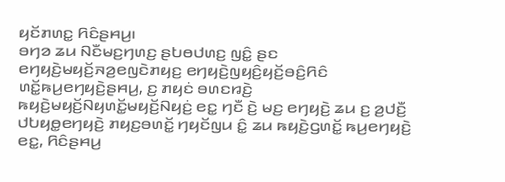ꤟꤢꤩꤊꤛꤢ꤭ ꤖꤢꤨꤔꤌꤣ꤬꤯
ꤋꤚꤤ ꤘꤣ ꤡꤢꤪꤗꤢ꤬ꤚꤛꤢ꤬ ꤔꤝꤥꤓꤛꤢ꤬ ꤜꤢꤨ꤭ ꤔꤢ ꤕꤚꤟꤢꤧ꤬ꤗꤟꤢꤩ꤬ꤏꤤ꤬ꤕꤜꤢꤧꤊꤟꤢ꤬ ꤕꤚꤟꤢꤧ꤬ꤜꤟꤢꤨ꤬ꤟꤢꤩ꤬ꤋꤢꤨ꤬ꤖꤢꤨ ꤛꤢꤩ꤭ꤒꤣ꤬ꤕꤚꤟꤢꤧ꤬ꤔꤌꤣ꤬, ꤢ꤬ ꤊꤟꤢꤦ ꤋꤛꤢꤙꤢꤧ꤬ ꤒꤟꤢꤧ꤬ꤗꤟꤢꤩ꤬ꤡꤟꤛꤢꤩ꤭ꤗꤟꤢꤩ꤬ꤡꤟꤢꤦ꤬ ꤕꤢ꤭ ꤚꤢꤪ ꤢꤧ꤬ ꤗꤢ꤬ ꤕꤚꤟꤢꤧ꤬ ꤘꤣ ꤢ꤬ ꤤ꤬ꤓꤢꤪ꤬ ꤓꤝꤟꤥ꤭ꤕꤚꤟꤢꤧ꤬ ꤊꤟꤢ꤬ꤋꤛꤢꤩ꤭ ꤚꤟꤢꤩꤜꤣ ꤢꤨ꤭ ꤘꤣ ꤒꤟꤢꤧ꤬ꤞꤛꤢꤩ꤭ ꤒꤣ꤬ꤕꤚꤟꤢꤧ꤬ ꤕꤢ꤭, ꤖꤢꤨꤔꤌꤣ꤬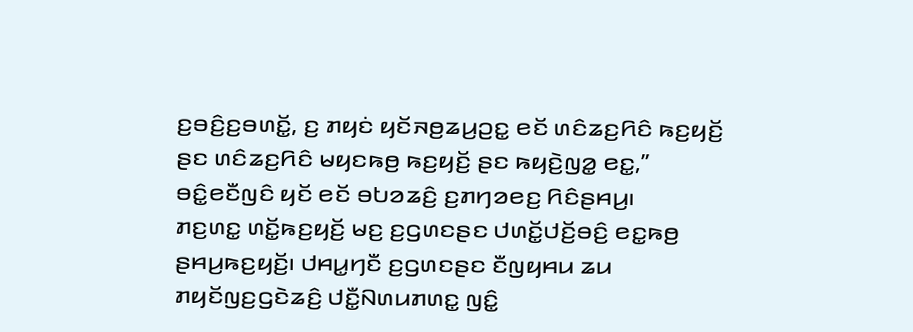ꤢ꤬ꤋꤢꤨ꤬ꤢ꤬ꤋꤛꤢꤩ꤭, ꤢ꤬ ꤊꤟꤢꤦ ꤟꤢꤩꤏꤥ꤬ꤘꤣ꤬ꤑꤢ꤭ ꤕꤢꤩ ꤛꤢꤨꤘꤢ꤬ꤖꤢꤨ ꤒꤢ꤬ꤟꤢꤩ꤬ ꤔꤢ ꤛꤢꤨꤘꤢ꤬ꤖꤢꤨ ꤗꤟꤢꤒꤥ꤬ ꤒꤢ꤬ꤟꤢꤩ꤬ ꤔꤢ ꤒꤟꤢꤧ꤬ꤜꤤ꤭ ꤕꤢ꤭,” ꤋꤢꤨ꤭ꤕꤢꤪꤜꤢꤨ ꤟꤢꤩ ꤕꤢꤩ ꤋꤝꤤꤘꤢꤨ꤬ ꤢ꤬ꤊꤚꤤꤕꤢ꤬ ꤖꤢꤨꤔꤌꤣ꤬꤯
ꤊꤢ꤬ꤛꤢ꤭ ꤛꤢꤩ꤭ꤒꤢ꤬ꤟꤢꤩ꤬ ꤗꤢ꤬ ꤢ꤬ꤞꤛꤢꤔꤢ ꤓꤛꤢꤩ꤭ꤓꤢꤩ꤬ꤋꤢꤨ꤬ ꤕꤢ꤭ꤒꤥ꤬ ꤔꤌꤣ꤬ꤒꤢ꤬ꤟꤢꤩ꤬꤯ ꤓꤌꤣ꤭ꤚꤢꤪ ꤢ꤬ꤞꤛꤢꤔꤢ ꤢꤪꤜꤟꤌꤣ ꤘꤣ ꤊꤟꤢꤩꤜꤢ꤬ꤞꤢꤧꤘꤢꤨ꤬ ꤓꤢꤪ꤭ꤡꤛꤣꤊꤛꤢ꤭ ꤜꤢꤨ꤭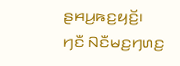ꤔꤌꤣ꤬ꤒꤢ꤬ꤟꤢꤩ꤬꤯ ꤚꤢꤪ ꤡꤢꤪꤗꤢ꤬ꤚꤛꤢ꤬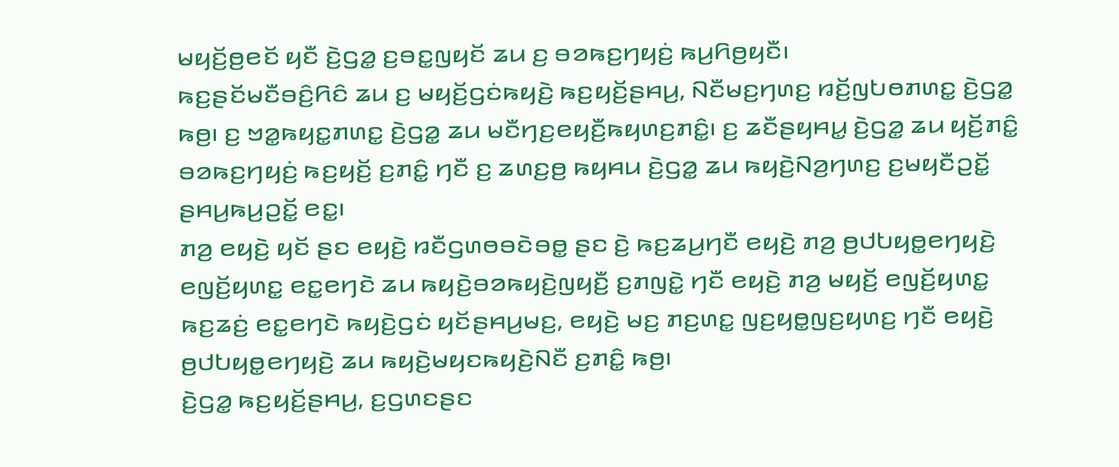ꤗꤟꤢꤩ꤬ꤥ꤬ꤕꤢꤩ ꤟꤢꤪ ꤢꤧ꤬ꤞꤤ꤭ ꤢ꤬ꤋꤢ꤭ꤜꤟꤢꤩ ꤘꤣ ꤢ꤬ ꤋꤤꤒꤢ꤬ꤚꤟꤢꤦ꤬ ꤒꤣ꤬ꤖꤥ꤬ꤟꤢꤪ꤯
ꤒꤢ꤬ꤔꤢꤩꤗꤢꤪꤋꤢꤨ꤬ꤖꤢꤨ ꤘꤣ ꤢ꤬ ꤗꤟꤢꤩ꤬ꤞꤢꤦꤒꤟꤢꤧ꤬ ꤒꤢ꤬ꤟꤢꤩ꤬ꤔꤌꤣ꤬, ꤡꤢꤪꤗꤢ꤬ꤚꤛꤢ꤬ ꤙꤢꤩ꤬ꤜꤝꤥꤊꤛꤢ꤭ ꤢꤧ꤬ꤞꤤ꤭ ꤒꤥ꤬꤯ ꤢ꤬ ꤠꤤ꤭ꤒꤟꤢ꤭ꤊꤛꤢ꤭ ꤢꤧ꤬ꤞꤤ꤭ ꤘꤣ ꤗꤢꤪꤚꤢ꤬ꤕꤟꤢꤪ꤬ꤒꤟꤛꤢ꤬ꤊꤢꤨ꤭꤯ ꤢ꤬ ꤘꤢꤪꤔꤟꤌꤣ꤭ ꤢꤧ꤬ꤞꤤ꤭ ꤘꤣ ꤟꤢꤩ꤬ꤊꤢꤨ꤭ ꤋꤤꤒꤢ꤬ꤚꤟꤢꤦ꤬ ꤒꤢ꤬ꤟꤢꤩ꤬ ꤢ꤬ꤊꤢꤨ꤭ ꤚꤢꤪ ꤢ꤬ ꤘꤛꤢ꤬ꤥ꤬ ꤒꤟꤌꤣ ꤢꤧ꤬ꤞꤤ꤭ ꤘꤣ ꤒꤟꤢꤧ꤬ꤡꤤ꤬ꤚꤛꤢ꤬ ꤢ꤬ꤗꤟꤢꤪꤑꤢꤩ꤭ ꤔꤌꤣ꤬ꤒꤣ꤬ꤑꤢꤩ꤭ ꤕꤢ꤭꤯
ꤊꤤ꤬ ꤕꤟꤢꤧ꤬ ꤟꤢꤩ ꤔꤢ ꤕꤟꤢꤧ꤬ ꤙꤢꤪꤞꤛꤥꤋꤢꤧꤋꤥ꤭ ꤔꤢ ꤢꤧ꤬ ꤒꤢ꤬ꤘꤣ꤬ꤚꤢꤪ ꤕꤟꤢꤧ꤬ ꤊꤤ꤬ ꤥ꤬ꤓꤝꤟꤥ꤭ꤕꤚꤟꤢꤧ꤬ ꤕꤜꤢꤩ꤬ꤟꤛꤢ꤭ ꤕꤢ꤭ꤕꤚꤢꤧ ꤘꤣ ꤒꤟꤢꤧ꤬ꤋꤤꤒꤟꤢꤧ꤬ꤜꤟꤢꤪ꤬ ꤢ꤬ꤊꤜꤢꤧ꤭ ꤚꤢꤪ ꤕꤟꤢꤧ꤬ ꤊꤤ꤬ ꤗꤟꤢꤩ꤬ ꤕꤜꤢꤩ꤬ꤟꤛꤢ꤭ ꤒꤢ꤬ꤘꤢꤦ꤬ ꤕꤢ꤭ꤕꤚꤢꤧ ꤒꤟꤢꤧ꤬ꤞꤢꤦ ꤟꤢꤩꤔꤌꤣ꤬ꤗꤢ꤬, ꤕꤟꤢꤧ꤬ ꤗꤢ꤬ ꤊꤢ꤬ꤛꤢ꤭ ꤜꤢ꤬ꤟꤥ꤭ꤜꤢ꤬ꤟꤛꤢ꤬ ꤚꤢꤪ ꤕꤟꤢꤧ꤬ ꤥ꤬ꤓꤝꤟꤥ꤭ꤕꤚꤟꤢꤧ꤬ ꤘꤣ ꤒꤟꤢꤧ꤬ꤗꤟꤢꤒꤟꤢꤧ꤬ꤡꤢꤪ ꤢ꤬ꤊꤢꤨ꤭ ꤒꤥ꤬꤯
ꤢꤧ꤬ꤞꤤ꤭ ꤒꤢ꤬ꤟꤢꤩ꤬ꤔꤌꤣ꤬, ꤢ꤬ꤞꤛꤢꤔꤢ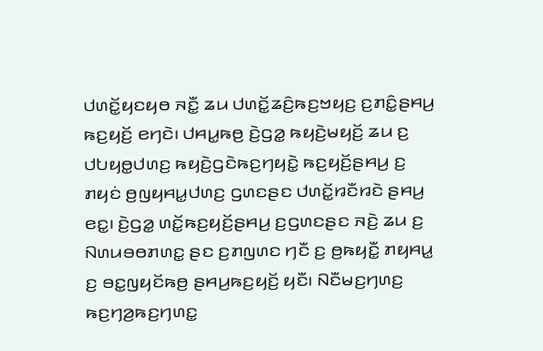ꤓꤛꤢꤩ꤭ꤟꤢꤟꤥ ꤏꤢꤪ꤭ ꤘꤣ ꤓꤛꤢꤩ꤭ꤘꤢꤨ꤬ꤒꤢ꤬ꤠꤟꤢ꤬ ꤢ꤬ꤊꤢꤨ꤭ꤔꤌꤣ꤬ ꤒꤢ꤬ꤟꤢꤩ꤬ ꤕꤚꤢꤧ꤯ ꤓꤌꤣ꤭ꤒꤥ꤬ ꤢꤧ꤬ꤞꤤ꤭ ꤒꤟꤢꤧ꤬ꤗꤟꤢꤩ꤬ ꤘꤣ ꤢ꤬ ꤓꤝꤟꤥ꤭ꤓꤛꤢ꤬ ꤒꤟꤢꤧ꤬ꤞꤢꤧꤒꤢ꤬ꤚꤟꤢꤧ꤭ ꤒꤢ꤬ꤟꤢꤩ꤬ꤔꤌꤣ꤬ ꤢ꤬ ꤊꤟꤢꤦ ꤥ꤬ꤜꤟꤌꤣ꤭ꤓꤛꤢ꤬ ꤞꤛꤢꤔꤢ ꤓꤛꤢꤩ꤭ꤙꤢꤪꤙꤢꤧ ꤔꤌꤣ꤬ ꤕꤢ꤭꤯ ꤢꤧ꤬ꤞꤤ꤭ ꤛꤢꤩ꤭ꤒꤢ꤬ꤟꤢꤩ꤬ꤔꤌꤣ꤬ ꤢ꤬ꤞꤛꤢꤔꤢ ꤏꤢꤧ꤬ ꤘꤣ ꤢ꤬ ꤡꤛꤣꤋꤥꤊꤛꤢ꤭ ꤔꤢ ꤢ꤬ꤊꤜꤛꤢ ꤚꤢꤪ ꤢ꤬ ꤥ꤬ꤒꤟꤢꤪ꤭ ꤊꤟꤌꤣ꤭ ꤢ꤬ ꤋꤢ꤭ꤜꤟꤢꤩꤒꤥ꤬ ꤔꤌꤣ꤬ꤒꤢ꤬ꤟꤢꤩ꤬ ꤟꤢꤪ꤯ ꤡꤢꤪꤗꤢ꤬ꤚꤛꤢ꤬ ꤒꤢ꤬ꤚꤤ꤬ꤒꤢ꤬ꤚꤛꤢ꤭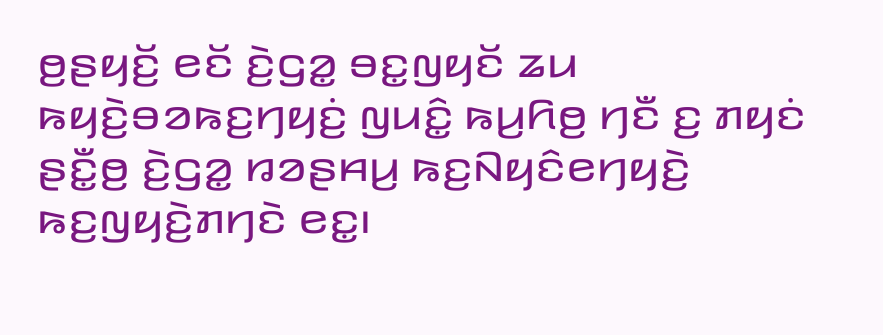ꤥ꤬ꤔꤟꤢꤩ꤬ ꤕꤢꤩ ꤢꤧ꤬ꤞꤤ꤭ ꤋꤢ꤭ꤜꤟꤢꤩ ꤘꤣ ꤒꤟꤢꤧ꤬ꤋꤤꤒꤢ꤬ꤚꤟꤢꤦ꤬ ꤜꤣꤢꤨ꤭ ꤒꤣ꤬ꤖꤥ꤬ ꤚꤢꤪ ꤢ꤬ ꤊꤟꤢꤦ ꤔꤢꤪ꤭ꤥ꤬ ꤢꤧ꤬ꤞꤤ꤭ ꤙꤤꤔꤌꤣ꤬ ꤒꤢ꤬ꤡꤟꤢꤨꤕꤚꤟꤢꤧ꤬ ꤒꤢ꤬ꤜꤟꤢꤧ꤬ꤊꤚꤢꤧ ꤕꤢ꤭꤯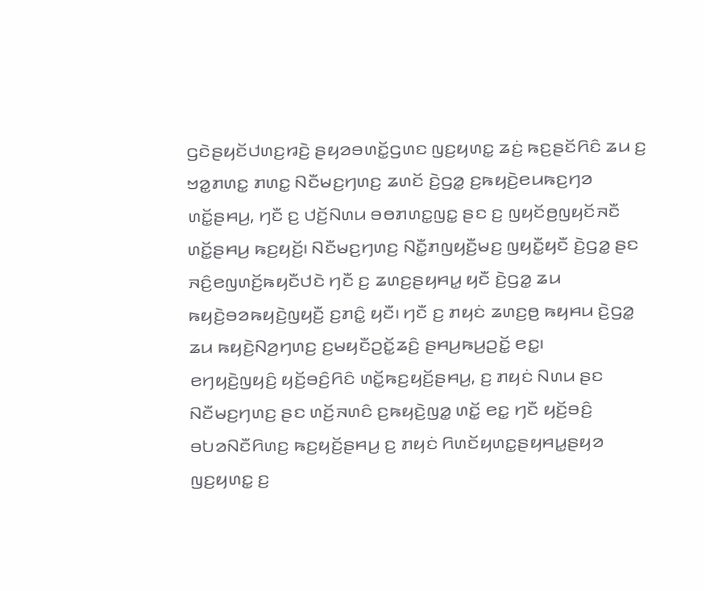ꤞꤢꤧꤔꤟꤢꤩꤓꤛꤢ꤬ꤙꤢꤧ꤬ ꤔꤟꤤꤋꤛꤢꤩ꤭ꤞꤛꤢ ꤜꤢ꤬ꤟꤛꤢ꤭ ꤘꤢꤦ꤬ ꤒꤢ꤬ꤔꤢꤩꤖꤢꤨ ꤘꤣ ꤢ꤬ ꤠꤤ꤭ꤊꤛꤢ꤭ ꤊꤛꤢ꤭ ꤡꤢꤪꤗꤢ꤬ꤚꤛꤢ꤬ ꤘꤛꤢꤩ ꤢꤧ꤬ꤞꤤ꤭ ꤢ꤬ꤒꤟꤢꤧ꤬ꤕꤣꤒꤢ꤬ꤚꤤ ꤛꤢꤩ꤭ꤔꤌꤣ꤬, ꤚꤢꤪ ꤢ꤬ ꤓꤢꤩ꤬ꤡꤛꤣ ꤋꤥꤊꤛꤢ꤭ꤜꤢ꤭ ꤔꤢ ꤢ꤬ ꤜꤟꤢꤩꤥ꤬ꤜꤟꤢꤩꤏꤢꤪ ꤛꤢꤩ꤭ꤔꤌꤣ꤬ ꤒꤢ꤬ꤟꤢꤩ꤬꤯ ꤡꤢꤪꤗꤢ꤬ꤚꤛꤢ꤬ ꤡꤢꤪ꤭ꤊꤜꤟꤢꤪ꤬ꤗꤢ꤬ ꤜꤟꤢꤪ꤭ꤟꤢꤪ ꤢꤧ꤬ꤞꤤ꤭ ꤔꤢ ꤏꤢꤨ꤬ꤕꤜꤛꤢꤩ꤬ꤒꤟꤢꤪꤓꤢꤧ ꤚꤢꤪ ꤢ꤬ ꤘꤛꤢ꤬ꤔꤟꤌꤣ꤭ ꤟꤢꤪ ꤢꤧ꤬ꤞꤤ꤭ ꤘꤣ ꤒꤟꤢꤧ꤬ꤋꤤꤒꤟꤢꤧ꤬ꤜꤟꤢꤪ꤬ ꤢ꤬ꤊꤢꤨ꤭ ꤟꤢꤪ꤯ ꤚꤢꤪ ꤢ꤬ ꤊꤟꤢꤦ ꤘꤛꤢ꤬ꤥ꤬ ꤒꤟꤌꤣ ꤢꤧ꤬ꤞꤤ꤭ ꤘꤣ ꤒꤟꤢꤧ꤬ꤡꤤ꤬ꤚꤛꤢ꤬ ꤢ꤬ꤗꤟꤢꤪꤑꤢꤩ꤭ꤘꤢꤨ꤬ ꤔꤌꤣ꤬ꤒꤣ꤬ꤑꤢꤩ꤭ ꤕꤢ꤭꤯
ꤕꤚꤟꤢꤧ꤬ꤜꤟꤢꤨ꤬ ꤟꤢꤩ꤬ꤋꤢꤨ꤬ꤖꤢꤨ ꤛꤢꤩ꤭ꤒꤢ꤬ꤟꤢꤩ꤬ꤔꤌꤣ꤬, ꤢ꤬ ꤊꤟꤢꤦ ꤡꤛꤣ ꤔꤢ ꤡꤢꤪꤗꤢ꤬ꤚꤛꤢ꤬ ꤔꤢ ꤛꤢꤩ꤬ꤏꤛꤢꤨ ꤢ꤬ꤒꤟꤢꤧ꤬ꤜꤤ꤭ ꤛꤢꤩ꤭ ꤕꤢ꤭ ꤚꤢꤪ ꤟꤢꤩ꤬ꤋꤢꤨ꤬ ꤋꤝꤤꤡꤢꤪꤖꤛꤢ꤬ ꤒꤢ꤬ꤟꤢꤩ꤬ꤔꤌꤣ꤬ ꤢ꤬ ꤊꤟꤢꤦ ꤖꤛꤢꤩꤟꤛꤢ꤭ꤔꤟꤌꤣ꤭ꤔꤟꤤ ꤜꤢ꤬ꤟꤛꤢ꤭ ꤢ꤬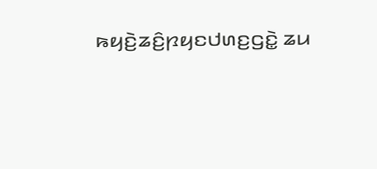ꤒꤟꤢꤧ꤬ꤘꤢꤨ꤬ꤐꤟꤢꤓꤛꤢ꤬ꤞꤢꤧ꤭ ꤘꤣ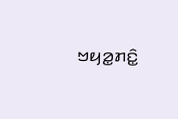ꤠꤟꤤ꤭ꤊꤢꤨ꤭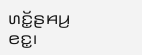ꤛꤢꤩ꤭ꤔꤌꤣ꤬ ꤕꤢ꤭꤯